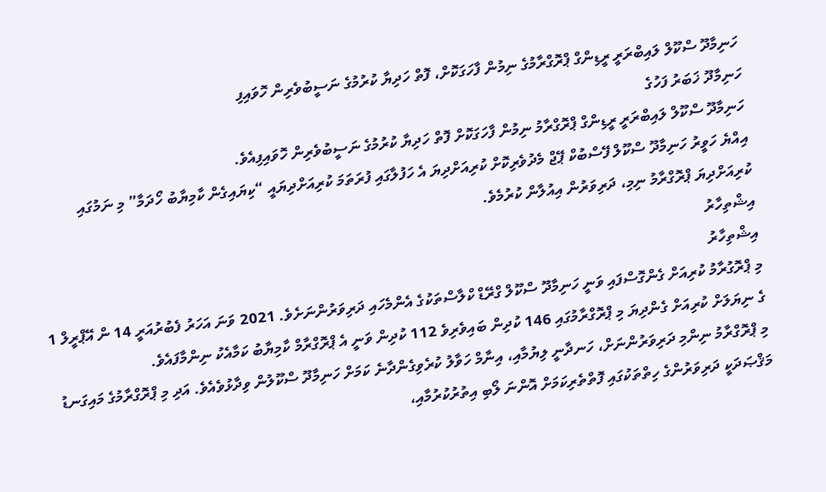ހަނިމާދޫ ސްކޫލް ލައިބްރަރީ ރީޑިންގް ޕްރޮގްރާމުގެ ނިމުން ފާހަގަކޮށް، ފޮތް ހަދިޔާ ކުރުމުގެ ނަސީބުވެރިން ހޮވައިފި
ހަނިމާދޫ ޚަބަރު ފަހުގެ
ހަނިމާދޫ ސްކޫލް ލައިބްރަރީ ރީޑިންގް ޕްރޮގްރާމު ނިމުން ފާހަގަކޮށް ފޮތް ހަދިޔާ ކުރުމުގެ ނަސީބުވެރިން ހޮވައިފިއެވެ.
އިއްޔެ ހަވީރު ހަނިމާދޫ ސްކޫލް ފޭސްބުކް ޕޭޖް މެދުވެރިކޮށް ކުރިއަށްދިޔަ އެ ހަފުލާގައި ފުރަތަމަ ކުރިއަށްދިޔައީ “ކިޔައިގެން ކާމިޔާބު ހޯދަމާ” މި ނަމުގައި ކުރިއަށްދިޔަ ޕްރޮގްރާމު ނިމި، ދަރިވަރުން އިއުލާން ކުރުމެވެ.
އިޝްތިހާރު
އިޝްތިހާރު
މި ޕްރޮގުރާމު ކުރިއަށް ގެންގޮސްފައި ވަނީ ހަނިމާދޫ ސްކޫލް ގްރޭޑް ކްލާސްތަކުގެ އެންމެހައި ދަރިވަރުންނަށެވެ. 2021 ވަނަ އަހަރު ފެބުރުއަރީ 14 ން އޭޕްރީލް 1 ގެ ނިޔަލަށް ކުރިއަށް ގެންދިޔަ މި ޕްރޮގްރާމުގައި 146 ކުދިން ބައިވެރިވެ 112 ކުދިން ވަނީ އެ ޕްރޮގްރާމް ކާމިޔާބު ކަމާއެކު ނިންމާފައެވެ.
މި ޕްރޮގްރާމު ނިންމި ދަރިވަރުންނަށް، ހަނދާނީ ލިޔުމާއި، އިނާމް ހަވާލު ކުރެވިގެންދާނެ ކަމަށް ހަނިމާދޫ ސްކޫލުން ވިދާޅުވެއެވެ. އަދި މި ޕްރޮގްރާމުގެ މައިގަނޑު މަޤްޞަދަކީ ދަރިވަރުންގެ ހިތްތަކުގައި ފޮތްތެރިކަމަށް އޮންނަ ލޯބި އިތުރުކުރުމާއި،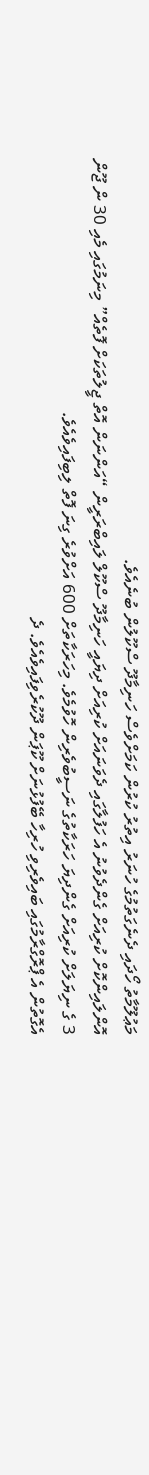މަޢުލޫމާތު ހޯދައި ދެނެގަތުމުގެ ހުނަރު އިތުރު ކުރުން ކަމަށްވެސް ހަނިމާދޫ ސްކޫލުން ބުނެއެވެ.
އޮންލައިންކޮށް ކުރިއަށް ގެންދެވުނު އެ ހަފުލާގައި ދެވަނައަށް ކުރިއަށް ދިޔައީ ހަނިމާދޫ ސްކޫލް ލައިބްރަރީން “އަންނަން އޮތް ޖީލުތަކަށް ފޮތެއް” މިނަމުގައި މެއި 30 ން ޖޫން 3 ގެ ނިޔަލަށް ކުރިއަށް ގެންދިޔަ ހަރަކާތުގެ ނަސީބުވެރިން ހޮވުމެވެ. މިހަރަކާތަށް 600 އަށްވުރެ ގިނަ ފޮތް ލިބިފައިވެއެވެ.
އެގޮތުން އެ ޕްރޮގްރާމުގައި ބައިވެރިވި ހުރިހާ ބޭފުޅުނަށް ކޫޕަން ދޫކުރެވިފައިވެއެވެ. ދެ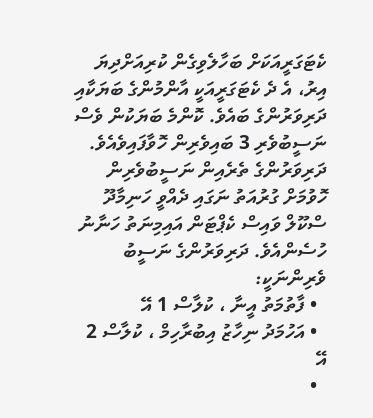ކެޓަގަރީއަކަށް ބަހާލެވިގެން ކުރިއަށްދިޔަ އިރު، އެ ދެ ކެޓަގަރީއަކީ އާންމުންގެ ބަޔަކާއި ދަރިވަރުންގެ ބައެވެ. ކޮންމެ ބަޔަކުން ވެސް ނަސީބުވެރި 3 ބައިވެރިން ހޮވާފައިވެއެވެ.
ދަރިވަރުންގެ ތެރެއިން ނަސީބުވެރިން ހޮވުމަށް ގުރުއަތު ނަގައި ދެއްވީ ހަނިމާދޫ ސްކޫލް ވައިސް ކެޕްޓަން އައިމިނަތު ހަނާނު ހުސެންއެވެ. ދަރިވަރުންގެ ނަސީބު ވެރިންނަކީ:
  • ފާތުމަތު އީނާ ، ކުލާސް 1 އޭ
  • އަހުމަދު ނިހާޒު އިބުރާހިމް ، ކުލާސް 2 އޭ
  •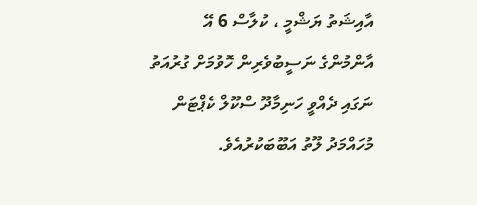އާއިޝަތު ޔަޝްމީ ، ކުލާސް 6 އޭ
އާންމުންގެ ނަސީބުވެރިން ހޮވުމަށް ގުރުއަތު ނަގައި ދެއްވީ ހަނިމާދޫ ސްކޫލް ކެޕްޓަން މުހައްމަދު ލޫތު އަބޫބަކުރުއެވެ.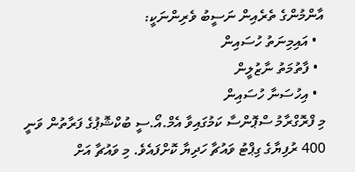އާންމުންގެ ތެރެއިން ނަސީބު ވެރިންނަކީ:
  • އައިމިނަތު ހުސައިން
  • ފާތުމަތު ނާޒުލީން
  • އިހުސަނާ ހުސައިން
މި ފްރޮގްރާމު ސްޕޮންސާ ކަމުގައިވާ އެމް.އޯ.ސީ ބުކްޝޮޕުގެ ފަރާތުން ވަނީ 400 ރުފިޔާގެ ގިޕްޓު ވައުޗާ ހަދިޔާ ކޮށްފައެވެ. މި ވައުޗާ އަށް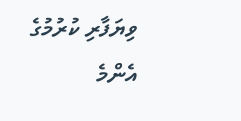ވިޔަފާރި ކުރުމުގެ އެންމެ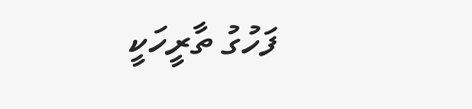ފަހުގު ތާރީހަކީ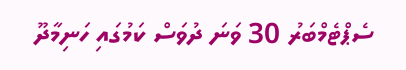ސެޕްޓެމްބަރު 30 ވަނަ ދުވަސް ކަމުގައި ހަނިމާދޫ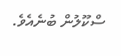ސްކޫލުން ބުނެއެވެ.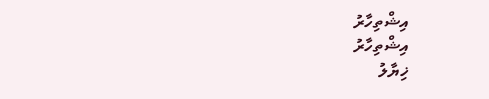އިޝްތިހާރު
އިޝްތިހާރު
ޚިޔާލު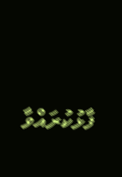ފާޅުކުރައްވާ